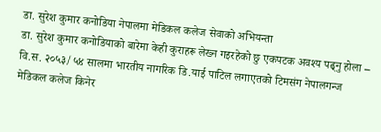डा. सुरेश कुमार कनोडिया नेपालमा मेडिकल कलेज सेवाको अभियन्ता
डा. सुरेश कुमार कनोडियाको बारेमा केही कुराहरू लेख्न गइरहेको छु एकपटक अवश्य पढ्नु होला –
वि.स. २०५३/५४ सालमा भारतीय नागरिक डि.याई पाटिल लगाएतको टिमसंग नेपालगन्ज मेडिकल कलेज किनेर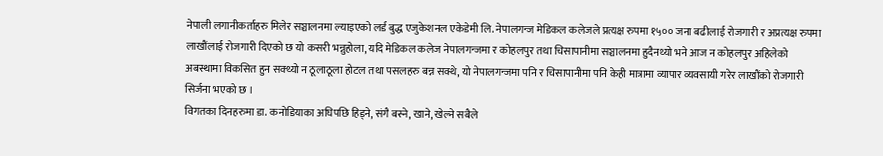नेपाली लगानीकर्ताहरु मिलेर सञ्चालनमा ल्याइएको लर्ड बुद्ध एजुकेशनल एकेडेमी लि. नेपालगन्ज मेडिकल कलेजले प्रत्यक्ष रुपमा १५०० जना बढीलाई रोजगारी र अप्रत्यक्ष रुपमा लाखौंलाई रोजगारी दिएको छ यो कसरी भन्नुहोला, यदि मेडिकल कलेज नेपालगन्जमा र कोहलपुर तथा चिसापानीमा सञ्चालनमा हुदैनथ्यो भने आज न कोहलपुर अहिलेको अबस्थामा विकसित हुन सक्थ्यो न ठूलाठूला होटल तथा पसलहरु बन्न सक्थे, यो नेपालगन्जमा पनि र चिसापानीमा पनि केही मात्रामा व्यापार व्यवसायी गरेर लाखौंको रोजगारी सिर्जना भएको छ ।
विगतका दिनहरुमा डा. कनोडियाका अघिपछि हिड्ने, संगै बस्ने, खाने, खेल्ने सबैले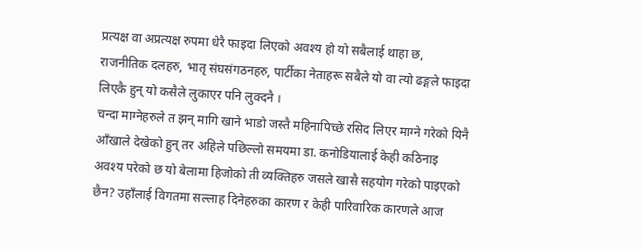प्रत्यक्ष वा अप्रत्यक्ष रुपमा धेरै फाइदा लिएको अवश्य हो यो सबैलाई थाहा छ, राजनीतिक दलहरु, भातृ संघसंगठनहरु, पार्टीका नेताहरू सबैले यो वा त्यो ढङ्गले फाइदा लिएकै हुन् यो कसैले लुकाएर पनि लुक्दनै ।
चन्दा माग्नेहरुले त झन् मागि खाने भाडो जस्तै महिनापिच्छे रसिद लिएर माग्ने गरेको यिनै आँखाले देखेको हुन् तर अहिले पछिल्लो समयमा डा. कनोडियालाई केही कठिनाइ अवश्य परेको छ यो बेलामा हिजोको ती व्यक्तिहरु जसले खासै सहयोग गरेको पाइएको छैन? उहाँलाई विगतमा सल्लाह दिनेहरुका कारण र केही पारिवारिक कारणले आज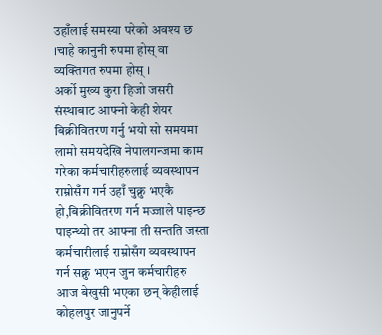उहाँलाई समस्या परेको अवश्य छ ।चाहे कानुनी रुपमा होस् वा व्यक्तिगत रुपमा होस् ।
अर्को मुख्य कुरा हिजो जसरी संस्थाबाट आफ्नो केही शेयर बिक्रीवितरण गर्नु भयो सो समयमा लामो समयदेखि नेपालगन्जमा काम गरेका कर्मचारीहरुलाई व्यवस्थापन राम्रोसँग गर्न उहाँ चुक्नु भएकै हो,बिक्रीवितरण गर्न मज्जाले पाइन्छ पाइन्थ्यो तर आफ्ना ती सन्तति जस्ता कर्मचारीलाई राम्रोसँग व्यवस्थापन गर्न सक्नु भएन जुन कर्मचारीहरु आज बेखुसी भएका छन् केहीलाई कोहलपुर जानुपर्ने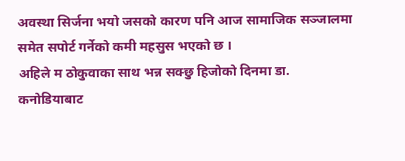अवस्था सिर्जना भयो जसको कारण पनि आज सामाजिक सञ्जालमा समेत सपोर्ट गर्नेको कमी महसुस भएको छ ।
अहिले म ठोकुवाका साथ भन्न सक्छु हिजोको दिनमा डा. कनोडियाबाट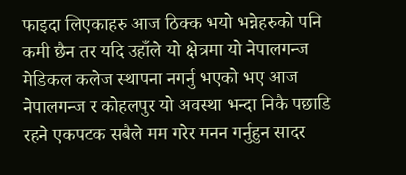फाइदा लिएकाहरु आज ठिक्क भयो भन्नेहरुको पनि कमी छैन तर यदि उहाँले यो क्षेत्रमा यो नेपालगन्ज मेडिकल कलेज स्थापना नगर्नु भएको भए आज नेपालगन्ज र कोहलपुर यो अवस्था भन्दा निकै पछाडि रहने एकपटक सबैले मम गरेर मनन गर्नुहुन सादर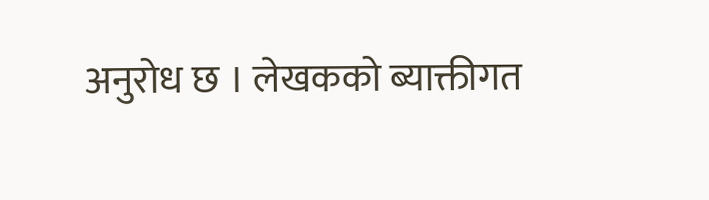अनुरोध छ । लेखकको ब्याक्तीगत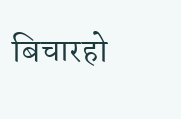बिचारहो